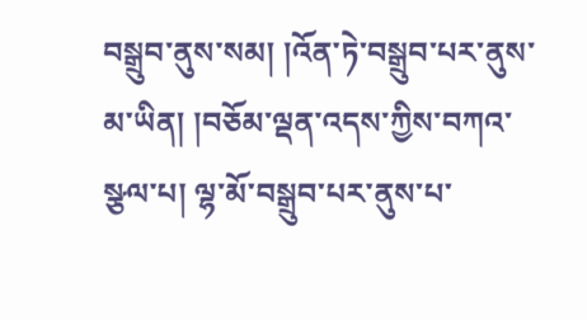བསྒྲུབ་ནུས་སམ། །འོན་ཏེ་བསྒྲུབ་པར་ནུས་མ་ཡིན། །བཅོམ་ལྡན་འདས་ཀྱིས་བཀའ་སྩལ་པ། ལྷ་མོ་བསྒྲུབ་པར་ནུས་པ་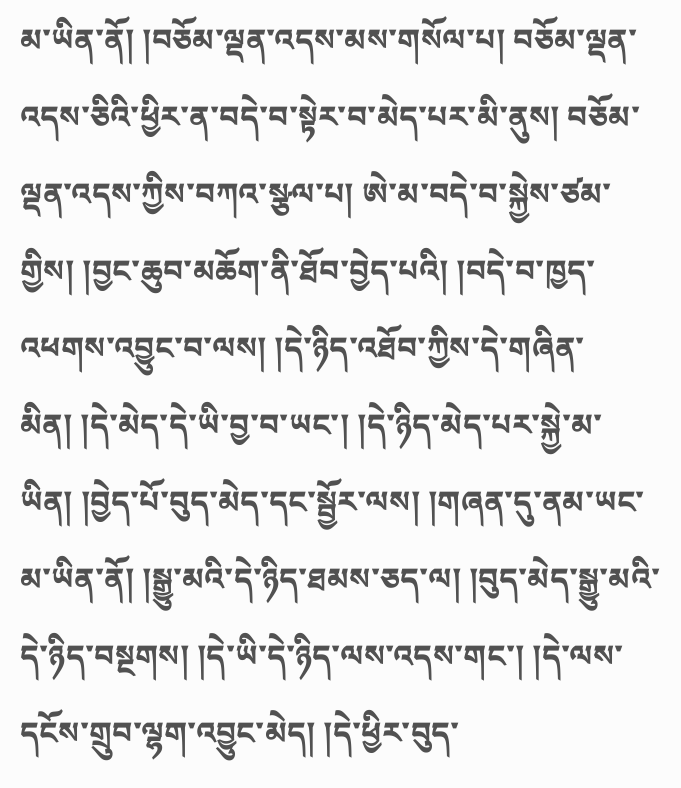མ་ཡིན་ནོ། །བཅོམ་ལྡན་འདས་མས་གསོལ་པ། བཅོམ་ལྡན་འདས་ཅིའི་ཕྱིར་ན་བདེ་བ་སྟེར་བ་མེད་པར་མི་ནུས། བཅོམ་ལྡན་འདས་ཀྱིས་བཀའ་སྩལ་པ། ཨེ་མ་བདེ་བ་སྐྱེས་ཙམ་གྱིས། །བྱང་ཆུབ་མཆོག་ནི་ཐོབ་བྱེད་པའི། །བདེ་བ་ཁྱད་འཕགས་འབྱུང་བ་ལས། །དེ་ཉིད་འཐོབ་ཀྱིས་དེ་གཞིན་མིན། །དེ་མེད་དེ་ཡི་བྱ་བ་ཡང་། །དེ་ཉིད་མེད་པར་སྐྱེ་མ་ཡིན། །བྱེད་པོ་བུད་མེད་དང་སྦྱོར་ལས། །གཞན་དུ་ནམ་ཡང་མ་ཡིན་ནོ། །སྒྱུ་མའི་དེ་ཉིད་ཐམས་ཅད་ལ། །བུད་མེད་སྒྱུ་མའི་དེ་ཉིད་བསྔགས། །དེ་ཡི་དེ་ཉིད་ལས་འདས་གང་། །དེ་ལས་དངོས་གྲུབ་ལྷག་འབྱུང་མེད། །དེ་ཕྱིར་བུད་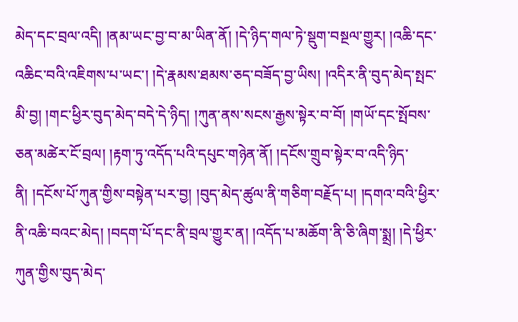མེད་དང་བྲལ་འདི། །ནམ་ཡང་བྱ་བ་མ་ཡིན་ནོ། །དེ་ཉིད་གལ་ཏེ་སྡུག་བསྔལ་གྱུར། །འཆི་དང་འཆིང་བའི་འཇིགས་པ་ཡང་། །དེ་རྣམས་ཐམས་ཅད་བཟོད་བྱ་ཡིས། །འདིར་ནི་བུད་མེད་སྤང་མི་བྱ། །གང་ཕྱིར་བུད་མེད་བདེ་དེ་ཉིད། །ཀུན་ནས་སངས་རྒྱས་སྟེར་བ་བོ། །གཡོ་དང་སྤོབས་ཅན་མཚེར་ངོ་བྲལ། །རྟག་ཏུ་འདོད་པའི་དཔུང་གཉེན་ནོ། །དངོས་གྲུབ་སྟེར་བ་འདི་ཉིད་ནི། །དངོས་པོ་ཀུན་གྱིས་བསྟེན་པར་བྱ། །བུད་མེད་ཚུལ་ནི་གཅིག་བརྗོད་པ། །དགའ་བའི་ཕྱིར་ནི་འཆི་བའང་མེད། །བདག་པོ་དང་ནི་བྲལ་གྱུར་ན། །འདོད་པ་མཆོག་ནི་ཅི་ཞིག་སྨྲ། །དེ་ཕྱིར་ཀུན་གྱིས་བུད་མེད་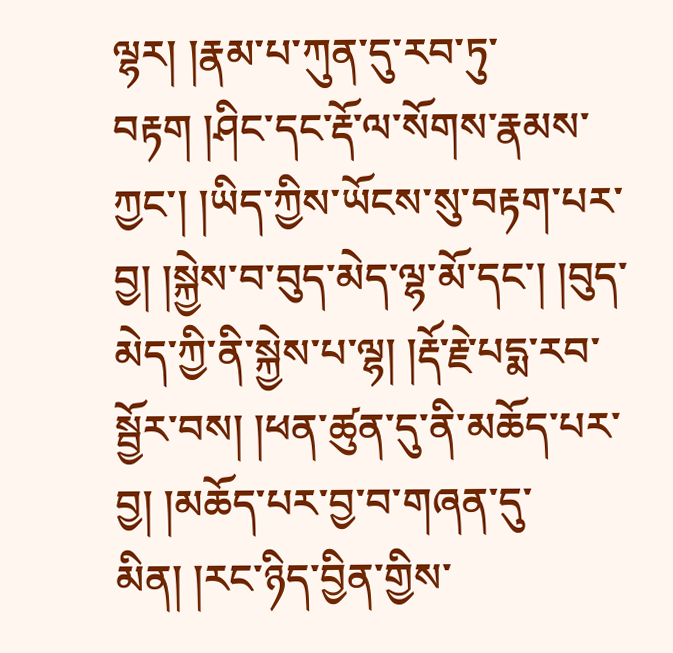ལྷར། །རྣམ་པ་ཀུན་དུ་རབ་ཏུ་བརྟག །ཤིང་དང་རྡོ་ལ་སོགས་རྣམས་ཀྱང་། །ཡིད་ཀྱིས་ཡོངས་སུ་བརྟག་པར་བྱ། །སྐྱེས་བ་བུད་མེད་ལྷ་མོ་དང་། །བུད་མེད་ཀྱི་ནི་སྐྱེས་པ་ལྷ། །རྡོ་རྗེ་པདྨ་རབ་སྦྱོར་བས། །ཕན་ཚུན་དུ་ནི་མཆོད་པར་བྱ། །མཆོད་པར་བྱ་བ་གཞན་དུ་མིན། །རང་ཉིད་བྱིན་གྱིས་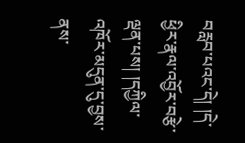བརླབ་པའང་དེ། །དེ་ཕྱིར་རྣལ་འབྱོར་བརྩེ་ལྡན་པས། །དཀྱིལ་འཁོར་མདུན་དུ་བྱས་ནས་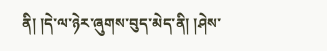ནི། །དེ་ལ་ཉེར་ཞུགས་བུད་མེད་ནི། །ཤེས་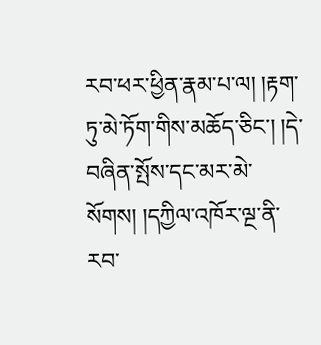རབ་ཕར་ཕྱིན་རྣམ་པ་ལ། །རྟག་ཏུ་མེ་ཏོག་གིས་མཆོད་ཅིང་། །དེ་བཞིན་སྤོས་དང་མར་མེ་སོགས། །དཀྱིལ་འཁོར་ལྔ་ནི་རབ་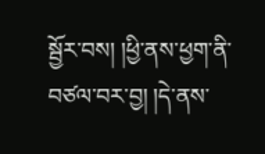སྦྱོར་བས། །ཕྱི་ནས་ཕྱག་ནི་བཙལ་བར་བྱ། །དེ་ནས་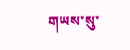གཡས་སུ་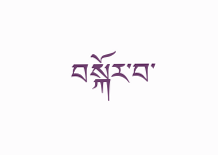བསྐོར་བ་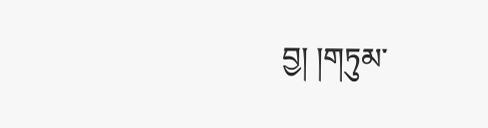བྱ། །གཏུམ་